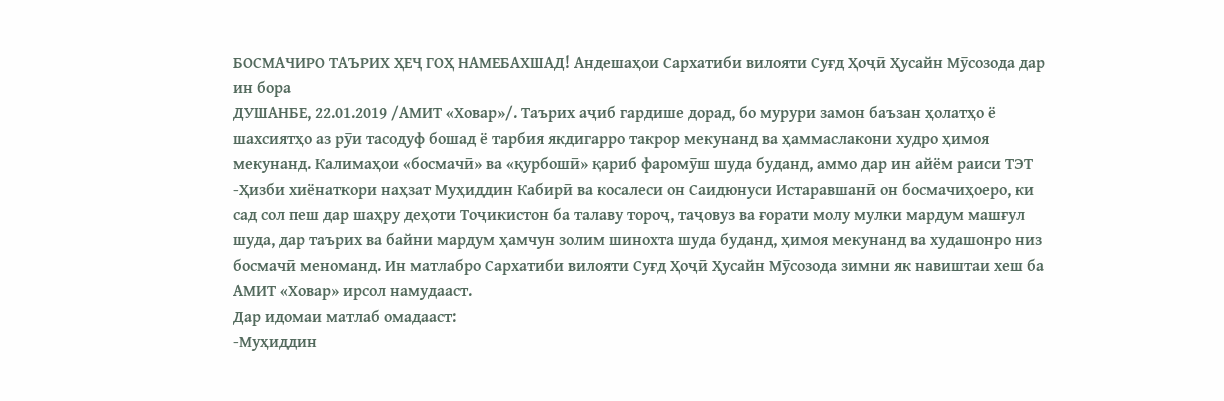БОСМАЧИРО ТАЪРИХ ҲЕҶ ГОҲ НАМЕБАХШАД! Андешаҳои Сархатиби вилояти Суғд Ҳоҷӣ Ҳусайн Мӯсозода дар ин бора
ДУШАНБЕ, 22.01.2019 /АМИТ «Ховар»/. Таърих аҷиб гардише дорад, бо мурури замон баъзан ҳолатҳо ё шахсиятҳо аз рӯи тасодуф бошад ё тарбия якдигарро такрор мекунанд ва ҳаммаслакони худро ҳимоя мекунанд. Калимаҳои «босмачӣ» ва «қурбошӣ» қариб фаромӯш шуда буданд, аммо дар ин айём раиси ТЭТ -Ҳизби хиёнаткори наҳзат Муҳиддин Кабирӣ ва косалеси он Саидюнуси Истаравшанӣ он босмачиҳоеро, ки сад сол пеш дар шаҳру деҳоти Тоҷикистон ба талаву тороҷ, таҷовуз ва ғорати молу мулки мардум машғул шуда, дар таърих ва байни мардум ҳамчун золим шинохта шуда буданд, ҳимоя мекунанд ва худашонро низ босмачӣ меноманд. Ин матлабро Сархатиби вилояти Суғд Ҳоҷӣ Ҳусайн Мӯсозода зимни як навиштаи хеш ба АМИТ «Ховар» ирсол намудааст.
Дар идомаи матлаб омадааст:
-Муҳиддин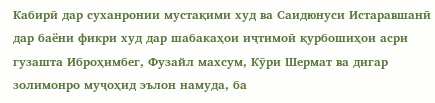Кабирӣ дар суханронии мустақими худ ва Саидюнуси Истаравшанӣ дар баёни фикри худ дар шабакаҳои иҷтимоӣ қурбошиҳои асри гузашта Иброҳимбег, Фузайл махсум, Кӯри Шермат ва дигар золимонро муҷоҳид эълон намуда, ба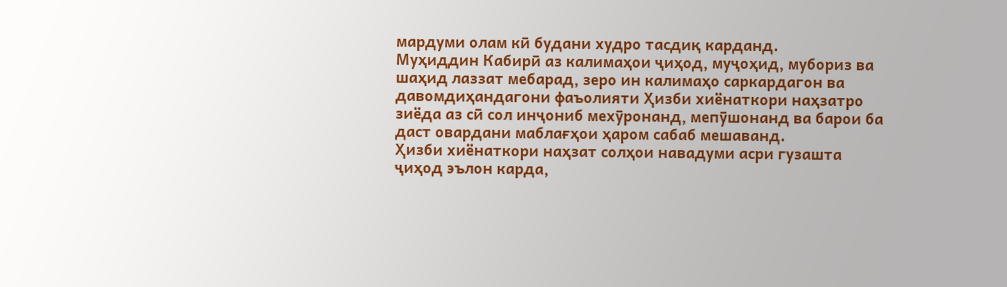мардуми олам кӣ будани худро тасдиқ карданд.
Муҳиддин Кабирӣ аз калимаҳои ҷиҳод, муҷоҳид, мубориз ва шаҳид лаззат мебарад, зеро ин калимаҳо саркардагон ва давомдиҳандагони фаъолияти Ҳизби хиёнаткори наҳзатро зиёда аз сӣ сол инҷониб мехӯронанд, мепӯшонанд ва барои ба даст овардани маблағҳои ҳаром сабаб мешаванд.
Ҳизби хиёнаткори наҳзат солҳои навадуми асри гузашта ҷиҳод эълон карда,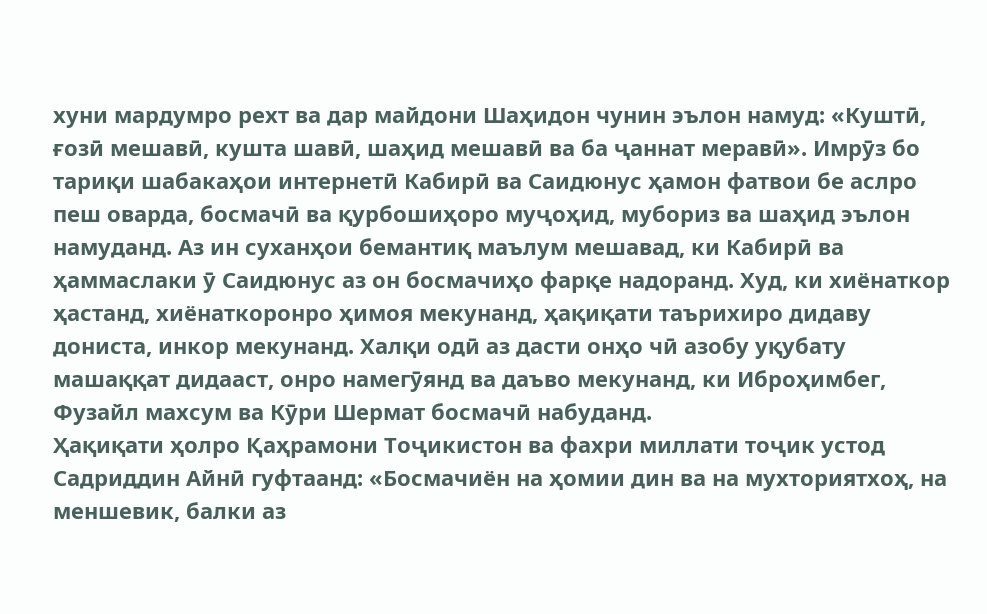хуни мардумро рехт ва дар майдони Шаҳидон чунин эълон намуд: «Куштӣ, ғозӣ мешавӣ, кушта шавӣ, шаҳид мешавӣ ва ба ҷаннат меравӣ». Имрӯз бо тариқи шабакаҳои интернетӣ Кабирӣ ва Саидюнус ҳамон фатвои бе аслро пеш оварда, босмачӣ ва қурбошиҳоро муҷоҳид, мубориз ва шаҳид эълон намуданд. Аз ин суханҳои бемантиқ маълум мешавад, ки Кабирӣ ва ҳаммаслаки ӯ Саидюнус аз он босмачиҳо фарқе надоранд. Худ, ки хиёнаткор ҳастанд, хиёнаткоронро ҳимоя мекунанд, ҳақиқати таърихиро дидаву дониста, инкор мекунанд. Халқи одӣ аз дасти онҳо чӣ азобу уқубату машаққат дидааст, онро намегӯянд ва даъво мекунанд, ки Иброҳимбег, Фузайл махсум ва Кӯри Шермат босмачӣ набуданд.
Ҳақиқати ҳолро Қаҳрамони Тоҷикистон ва фахри миллати тоҷик устод Садриддин Айнӣ гуфтаанд: «Босмачиён на ҳомии дин ва на мухториятхоҳ, на меншевик, балки аз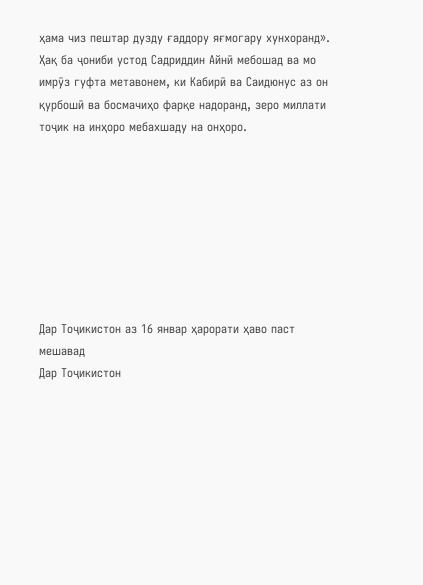ҳама чиз пештар дузду ғаддору яғмогару хунхоранд». Ҳақ ба ҷониби устод Садриддин Айнӣ мебошад ва мо имрӯз гуфта метавонем, ки Кабирӣ ва Саидюнус аз он қурбошӣ ва босмачиҳо фарқе надоранд, зеро миллати тоҷик на инҳоро мебахшаду на онҳоро.








Дар Тоҷикистон аз 16 январ ҳарорати ҳаво паст мешавад
Дар Тоҷикистон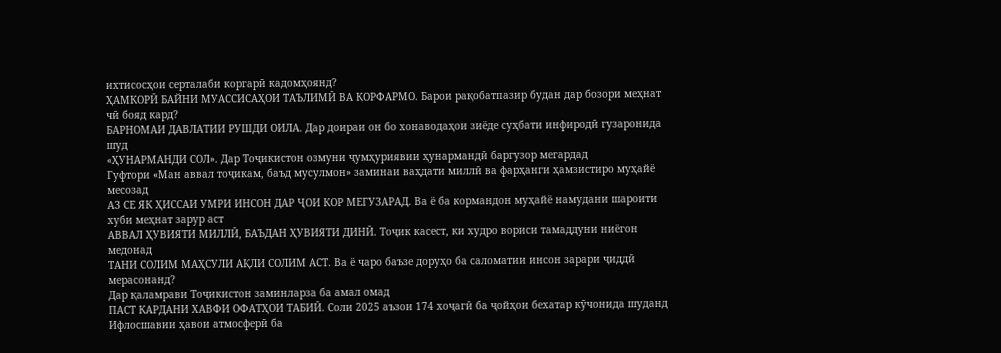ихтисосҳои серталаби коргарӣ кадомҳоянд?
ҲАМКОРӢ БАЙНИ МУАССИСАҲОИ ТАЪЛИМӢ ВА КОРФАРМО. Барои рақобатпазир будан дар бозори меҳнат чӣ бояд кард?
БАРНОМАИ ДАВЛАТИИ РУШДИ ОИЛА. Дар доираи он бо хонаводаҳои зиёде суҳбати инфиродӣ гузаронида шуд
«ҲУНАРМАНДИ СОЛ». Дар Тоҷикистон озмуни ҷумҳуриявии ҳунармандӣ баргузор мегардад
Гуфтори «Ман аввал тоҷикам, баъд мусулмон» заминаи ваҳдати миллӣ ва фарҳанги ҳамзистиро муҳайё месозад
АЗ СЕ ЯК ҲИССАИ УМРИ ИНСОН ДАР ҶОИ КОР МЕГУЗАРАД. Ва ё ба кормандон муҳайё намудани шароити хуби меҳнат зарур аст
АВВАЛ ҲУВИЯТИ МИЛЛӢ, БАЪДАН ҲУВИЯТИ ДИНӢ. Тоҷик касест, ки худро вориси тамаддуни ниёгон медонад
ТАНИ СОЛИМ МАҲСУЛИ АҚЛИ СОЛИМ АСТ. Ва ё чаро баъзе доруҳо ба саломатии инсон зарари ҷиддӣ мерасонанд?
Дар қаламрави Тоҷикистон заминларза ба амал омад
ПАСТ КАРДАНИ ХАВФИ ОФАТҲОИ ТАБИӢ. Соли 2025 аъзои 174 хоҷагӣ ба ҷойҳои бехатар кӯчонида шуданд
Ифлосшавии ҳавои атмосферӣ ба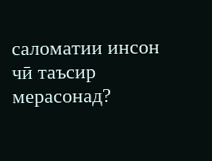саломатии инсон чӣ таъсир мерасонад?